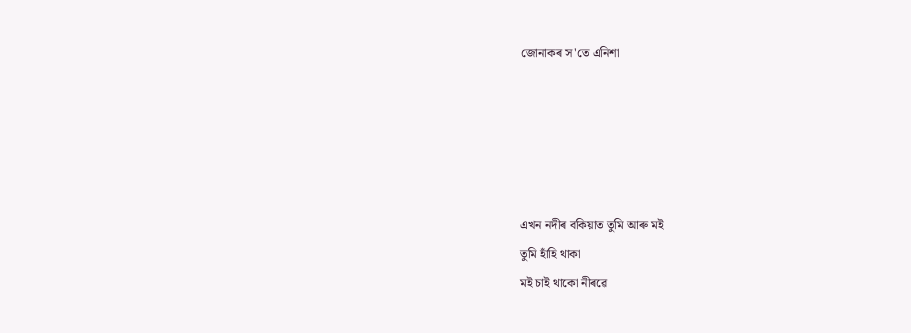জোনাকৰ স'তে এনিশা





এখন নদীৰ বকিয়াত তুমি আৰু মই
তুমি হাঁহি থাকা
মই চাই থাকো নীৰৱে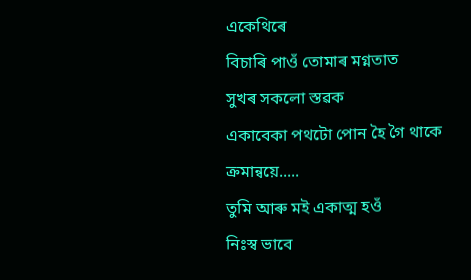একেথিৰে
বিচাৰি পাওঁ তোমাৰ মগ্নতাত
সুখৰ সকলো স্তৱক
একাবেকা পথটো পোন হৈ গৈ থাকে
ক্ৰমান্বয়ে.....
তুমি আৰু মই একাত্ম হওঁ
নিঃস্ব ভাবে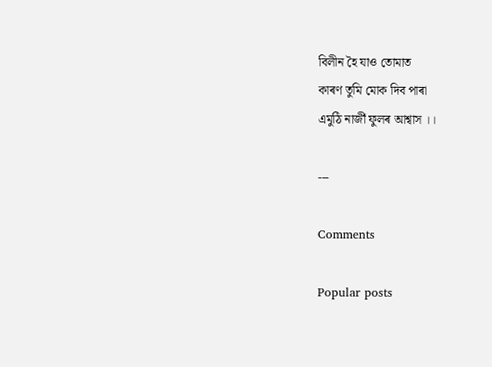বিলীন হৈ যাও তোমাত
কাৰণ তুমি মোক দিব পাৰা
এমুঠি নাৰ্জী ফুলৰ আশ্বাস ।।

---

Comments

Popular posts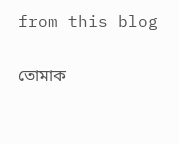from this blog

তোমাক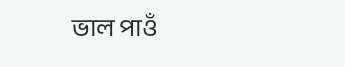ভাল পাওঁ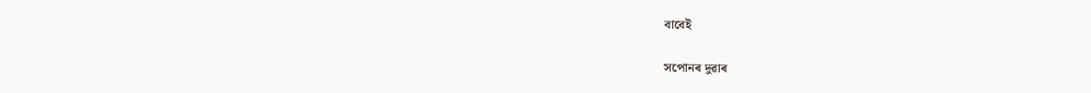বাবেই

সপোনৰ দুৱাৰ